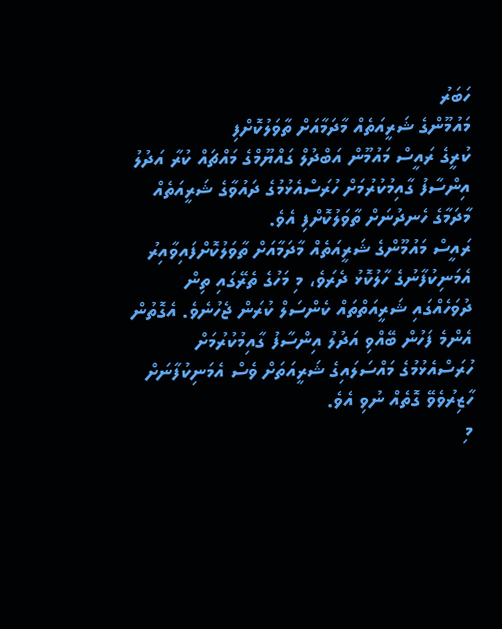ހަބަރު
މައުމޫންގެ ޝަރީއަތެއް މާދަމާއަށް ތާވަލުކޮށްފި
ކުރީގެ ރައީސް މައުމޫން އަބްދުލް ގައްޔޫމްގެ މައްޗައް ކުރާ އަދުލު އިންސާފު ގާއިމުކުރުމަށް ހުރަސްއެޅުމުގެ ދައުވާގެ ޝަރީއަތެއް މާދަމާގެ ހެނދުނަށް ތާވަލުކޮށްފި އެވެ.
ރައީސް މައުމޫންގެ ޝަރީއަތެއް މާދަމާއަށް ތާވަލުކޮށްފައިވާއިރު އެމަނިކުފާނުގެ ހާލުކޮޅު ދެރަވެ، މި މަހުގެ ތެރޭގައި ތިން ދުވަހެއްގައި ޝަރީއަތްތައް ކެންސަލް ކުރަން ޖެހުނެވެ. އެގޮތުން އެންމެ ފަހުން ބޭއްވި އަދުލު އިންސާފު ގާއިމުކުރުމަށް ހުރަސްއެޅުމުގެ މައްސަލައިގެ ޝަރީއަތަށް ވެސް އެމަނިކުފާނަށް ހާޒިރުވެވޭ ގޮތެއް ނުވި އެވެ.
މި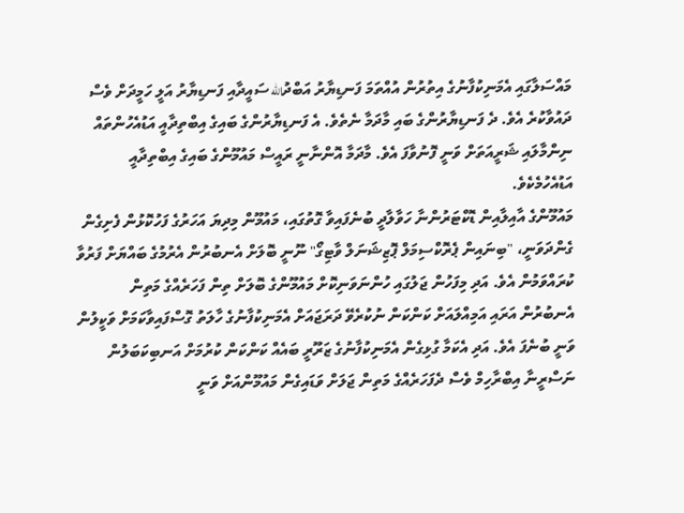މައްސަލާގައި އެމަނިކުފާނުގެ އިތުރުން އުއްތަމަ ފަނޑިޔާރު އަބްދުالله ސައީދާއި ފަނޑިޔާރު އަލީ ހަމީދަށް ވެސް ދައުވާކުރެ އެވެ. ދެ ފަނޑިޔާރުންގެ ބައި މާދަމާ ނެތެވެ. އެ ފަނޑިޔާރުންގެ ބައިގެ އިބްތިދާއީ އަޑުއެހުންތައް ނިންމާލައި ޝަރީއަތަށް ވަނީ ފޮނުވާފަ އެވެ. މާދަމާ އޮންނާނީ ރައީސް މައުމޫންގެ ބައިގެ އިބްތިދާއީ އަޑުއެހުމެކެވެ.
މައުމޫންގެ އާއިލާއިން ޑޮކްޓަރުންނާ ހަވާލާދީ ބުނެފައިވާ ގޮތުގައި، މައުމޫން މިދިޔަ އަހަރުގެ ފަހުކޮޅުން ފެށިގެން ގެންދަވަނީ، "ބިނައިން ޕެރޮކްސިމަލް ޕޮޒިޝަނަލް ވާޓިގޯ" ނޫނީ ބޮލަށް އެނބުރުން އެރުމުގެ ބައްޔަށް ފަރުވާ ކުރައްވަމުން އެވެ. އަދި މިފަހުން ޖަލުގައި ހުންނަވަނިކޮށް މައުމޫންގެ ބޮލަށް ތިން ފަހަރެއްގެ މަތިން އެނބުރުން އަރައި އަމިއްލައަށް ކަންކަން ނުކުރެވޭ ދަރަޖައަށް އެމަނިކުފާނުގެ ހާލަތު ގޮސްފައިވާކަމަށް ވަކީލުން ވަނީ ބުނެފަ އެވެ. އަދި އެކަމާ ގުޅިގެން އެމަނިކުފާނުގެ ޒަރޫރީ ބައެއް ކަންކަން ކުރުމަށް އަނބިކަބަލުން ނަސްރީނާ އިބްރާހިމް ވެސް ދެފަހަރެއްގެ މަތިން ޖަލަށް ވަޑައިގެން މައުމޫންއަށް ވަނީ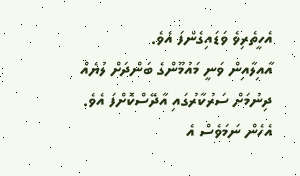އެހީތެރިވެ ވަޑައިގެންފަ އެވެ.
އާއިލާއިން ވަނީ މައުމޫންގެ ބަންދަށް ލުޔެއް ދިނުމަށް ސަރުކާރުގައި އާދޭސްކޮށްފަ އެވެ. އެހެން ނަމަވެސް އެ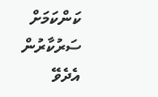ކަންކަމަށް ސަރުކާރުން އެދެވޭ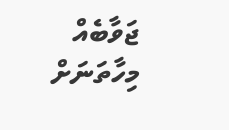ޖަވާބެއް މިހާތަނަށް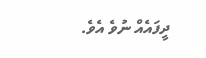ދީފައެއް ނުވެ އެވެ.